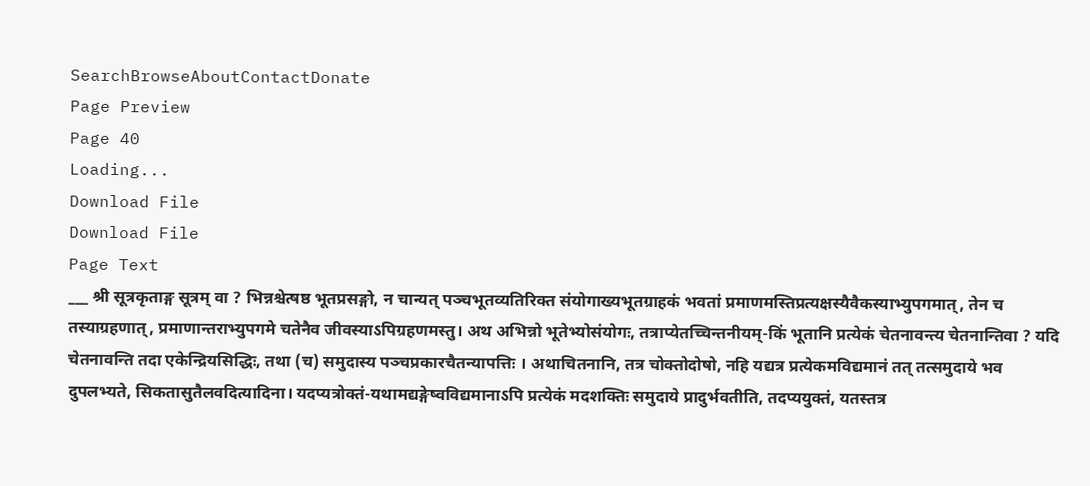SearchBrowseAboutContactDonate
Page Preview
Page 40
Loading...
Download File
Download File
Page Text
___ श्री सूत्रकृताङ्ग सूत्रम् वा ? भिन्नश्चेत्षष्ठ भूतप्रसङ्गो, न चान्यत् पञ्चभूतव्यतिरिक्त संयोगाख्यभूतग्राहकं भवतां प्रमाणमस्तिप्रत्यक्षस्यैवैकस्याभ्युपगमात्, तेन च तस्याग्रहणात्, प्रमाणान्तराभ्युपगमे चतेनैव जीवस्याऽपिग्रहणमस्तु। अथ अभिन्नो भूतेभ्योसंयोगः, तत्राप्येतच्चिन्तनीयम्-किं भूतानि प्रत्येकं चेतनावन्त्य चेतनान्तिवा ? यदि चेतनावन्ति तदा एकेन्द्रियसिद्धिः, तथा (च) समुदास्य पञ्चप्रकारचैतन्यापत्तिः । अथाचितनानि, तत्र चोक्तोदोषो, नहि यद्यत्र प्रत्येकमविद्यमानं तत् तत्समुदाये भव दुपलभ्यते, सिकतासुतैलवदित्यादिना। यदप्यत्रोक्तं-यथामद्यङ्गेष्वविद्यमानाऽपि प्रत्येकं मदशक्तिः समुदाये प्रादुर्भवतीति, तदप्ययुक्तं, यतस्तत्र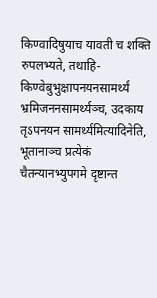किण्वादिषुयाच यावती च शक्ति रुपलभ्यते, तथाहि-किण्वेबुभुक्षापनयनसामर्थ्यं भ्रमिजननसामर्थ्यञ्च, उदकाय तृऽपनयन सामर्थ्यमित्यादिनेति, भूतानाञ्च प्रत्येकं चैतन्यानभ्युपगमे दृष्टान्त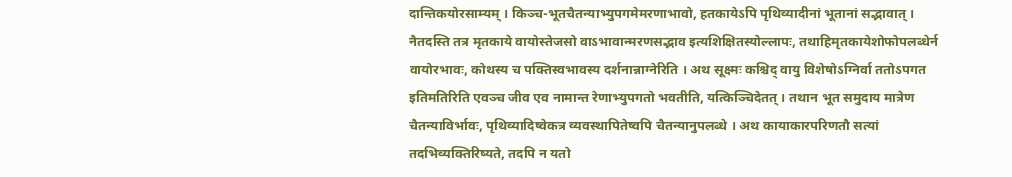दान्तिकयोरसाम्यम् । किञ्च-भूतचैतन्याभ्युपगमेमरणाभावो, हतकायेऽपि पृथिव्यादीनां भूतानां सद्भावात् । नैतदस्ति तत्र मृतकाये वायोस्तेजसो वाऽभावान्मरणसद्भाव इत्यशिक्षितस्योल्लापः, तथाहिमृतकायेशोफोपलब्धेर्न वायोरभावः, कोथस्य च पक्तिस्वभावस्य दर्शनान्नाग्नेरिति । अथ सूक्ष्मः कश्चिद् वायु विशेषोऽग्निर्वा ततोऽपगत इतिमतिरिति एवञ्च जीव एव नामान्त रेणाभ्युपगतो भवतीति, यत्किञ्चिदेतत् । तथान भूत समुदाय मात्रेण चैतन्याविर्भावः, पृथिव्यादिष्वेकत्र व्यवस्थापितेष्वपि चैतन्यानुपलब्धे । अथ कायाकारपरिणतौ सत्यां तदभिव्यक्तिरिष्यते, तदपि न यतो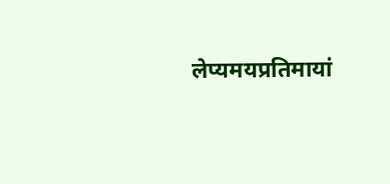लेप्यमयप्रतिमायां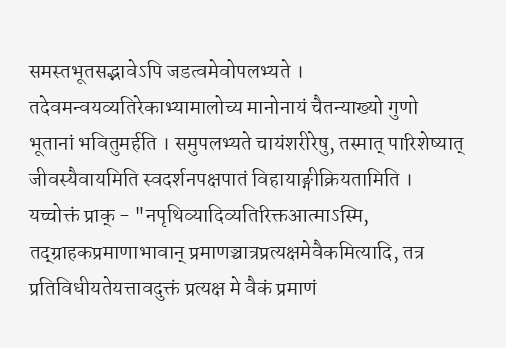समस्तभूतसद्भावेऽपि जडत्वमेवोपलभ्यते । तदेवमन्वयव्यतिरेकाभ्यामालोच्य मानोनायं चैतन्याख्यो गुणो भूतानां भवितुमर्हति । समुपलभ्यते चायंशरीरेषु, तस्मात् पारिशेष्यात् जीवस्यैवायमिति स्वदर्शनपक्षपातं विहायाङ्गीक्रियतामिति । यच्चोक्तं प्राक् - "नपृथिव्यादिव्यतिरिक्तआत्माऽस्मि, तद्ग्राहकप्रमाणाभावान् प्रमाणञ्चात्रप्रत्यक्षमेवैकमित्यादि, तत्र प्रतिविधीयतेयत्तावदुक्तं प्रत्यक्ष मे वैकं प्रमाणं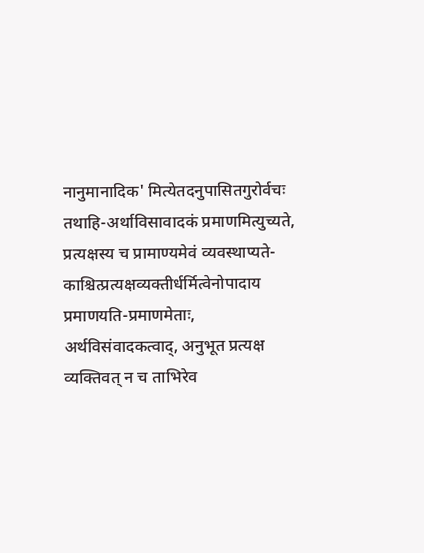नानुमानादिक' मित्येतदनुपासितगुरोर्वचः तथाहि-अर्थाविसावादकं प्रमाणमित्युच्यते, प्रत्यक्षस्य च प्रामाण्यमेवं व्यवस्थाप्यते-काश्चित्प्रत्यक्षव्यक्तीर्धर्मित्वेनोपादाय प्रमाणयति-प्रमाणमेताः, अर्थविसंवादकत्वाद्, अनुभूत प्रत्यक्ष व्यक्तिवत् न च ताभिरेव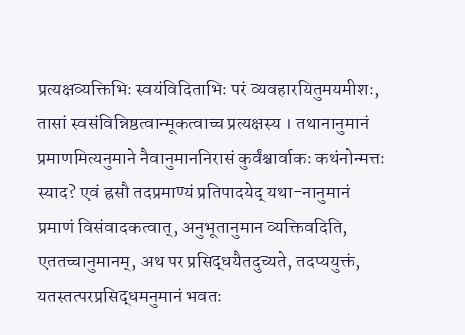प्रत्यक्षव्यक्तिभिः स्वयंविदिताभिः परं व्यवहारयितुमयमीशः, तासां स्वसंविन्निष्ठत्वान्मूकत्वाच्च प्रत्यक्षस्य । तथानानुमानं प्रमाणमित्यनुमाने नैवानुमाननिरासं कुर्वंश्चार्वाकः कथंनोन्मत्तः स्याद? एवं ह्रसौ तदप्रमाण्यं प्रतिपादयेद् यथा-नानुमानं प्रमाणं विसंवादकत्वात्, अनुभूतानुमान व्यक्तिवदिति, एततच्चानुमानम्, अथ पर प्रसिद्धयैतदुच्यते, तदप्ययुक्तं, यतस्तत्परप्रसिद्धमनुमानं भवतः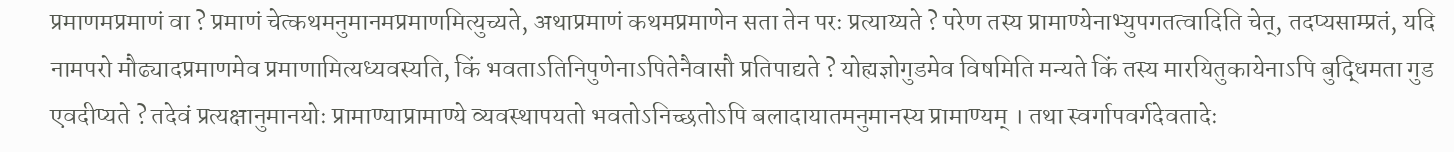प्रमाणमप्रमाणं वा ? प्रमाणं चेत्कथमनुमानमप्रमाणमित्युच्यते, अथाप्रमाणं कथमप्रमाणेन सता तेन परः प्रत्याय्यते ? परेण तस्य प्रामाण्येनाभ्युपगतत्वादिति चेत्, तदप्यसाम्प्रतं, यदि नामपरो मौढ्यादप्रमाणमेव प्रमाणामित्यध्यवस्यति, किं भवताऽतिनिपुणेनाऽपितेनैवासौ प्रतिपाद्यते ? योह्यज्ञोगुडमेव विषमिति मन्यते किं तस्य मारयितुकायेनाऽपि बुद्धिमता गुड एवदीप्यते ? तदेवं प्रत्यक्षानुमानयोः प्रामाण्याप्रामाण्ये व्यवस्थापयतो भवतोऽनिच्छतोऽपि बलादायातमनुमानस्य प्रामाण्यम् । तथा स्वर्गापवर्गदेवतादेः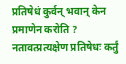प्रतिषेधं कुर्वन् भवान् केन प्रमाणेन करोति ? नतावत्प्रत्यक्षेण प्रतिषेधः कर्तुं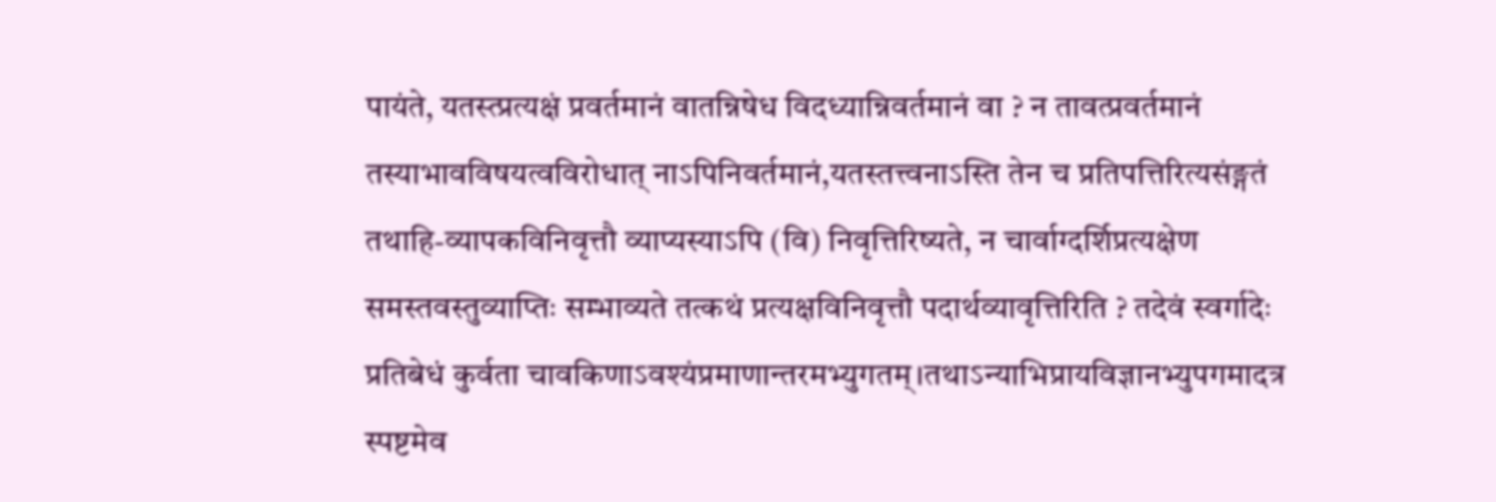पायंते, यतस्त्प्रत्यक्षं प्रवर्तमानं वातन्निषेध विदध्यान्निवर्तमानं वा ? न तावत्प्रवर्तमानं तस्याभावविषयत्वविरोधात् नाऽपिनिवर्तमानं,यतस्तत्त्वनाऽस्ति तेन च प्रतिपत्तिरित्यसंङ्गतं तथाहि-व्यापकविनिवृत्तौ व्याप्यस्याऽपि (वि) निवृत्तिरिष्यते, न चार्वाग्दर्शिप्रत्यक्षेण समस्तवस्तुव्याप्तिः सम्भाव्यते तत्कथं प्रत्यक्षविनिवृत्तौ पदार्थव्यावृत्तिरिति ? तदेवं स्वर्गादेः प्रतिबेधं कुर्वता चावकिणाऽवश्यंप्रमाणान्तरमभ्युगतम्।तथाऽन्याभिप्रायविज्ञानभ्युपगमादत्र स्पष्टमेव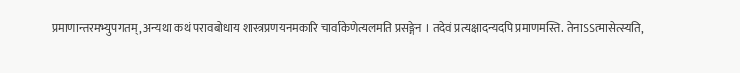प्रमाणान्तरमभ्युपगतम्, अन्यथा कथं परावबोधाय शास्त्रप्रणयनमकारि चार्वाकेणेत्यलमति प्रसङ्गेन । तदेवं प्रत्यक्षादन्यदपि प्रमाणमस्ति. तेनाऽऽत्मासेत्स्यति,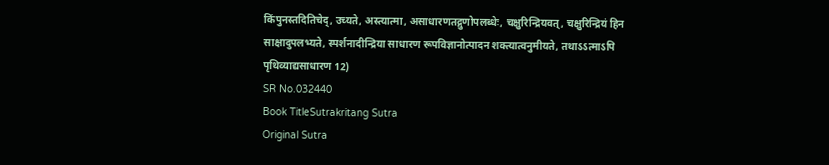किंपुनस्तदितिचेद्, उच्यते, अस्त्यात्मा, असाधारणतद्गुणोपलब्धेः, चक्षुरिन्द्रियवत्, चक्षुरिन्द्रियं हिन साक्षादुपलभ्यते, स्पर्शनादीन्द्रिया साधारण रूपविज्ञानोत्पादन शक्त्यात्वनुमीयते, तथाऽऽत्माऽपि पृथिव्याद्यसाधारण 12)
SR No.032440
Book TitleSutrakritang Sutra
Original Sutra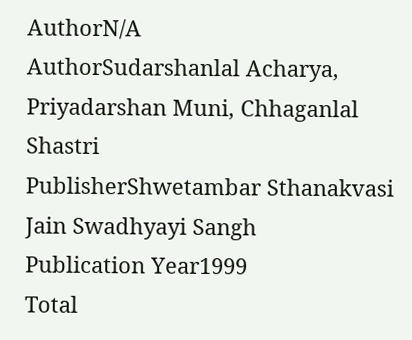AuthorN/A
AuthorSudarshanlal Acharya, Priyadarshan Muni, Chhaganlal Shastri
PublisherShwetambar Sthanakvasi Jain Swadhyayi Sangh
Publication Year1999
Total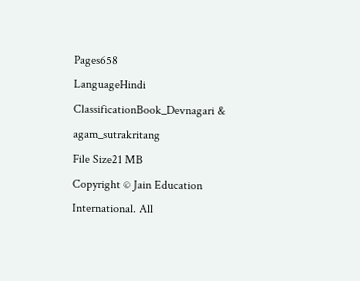Pages658
LanguageHindi
ClassificationBook_Devnagari & agam_sutrakritang
File Size21 MB
Copyright © Jain Education International. All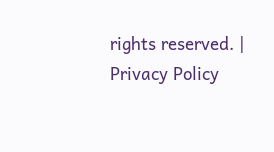rights reserved. | Privacy Policy